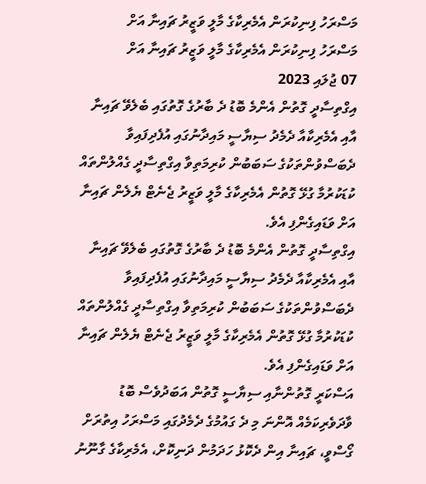މަސްރަހު ފިނިކުރަން އެމެރިކާގެ މާލީ ވަޒީރު ޗައިނާ އަށް
މަސްރަހު ފިނިކުރަން އެމެރިކާގެ މާލީ ވަޒީރު ޗައިނާ އަށް
07 ޖުލައި 2023
އިގްތިސާދީ ގޮތުން އެންމެ ބޮޑު ދެ ބާރުގެ ގޮތުގައި ބެލެވޭ ޗައިނާ އާއި އެމެރިކާއާ ދެމެދު ސިޔާސީ މައިދާނުގައި އުފެދިފައިވާ ދެބަސްވުންތަކުގެ ސަބަބުން ކުރިމަތިވާ އިގްތިސާދީ ގެއްލުންތައް ކުޑަކުރުމާ ގުޅޭ ގޮތުން އެމެރިކާގެ މާލީ ވަޒީރު ޖެނެޓް ޔެލެން ޗައިނާ އަށް ވަޑައިގެންފި އެވެ.
އިގްތިސާދީ ގޮތުން އެންމެ ބޮޑު ދެ ބާރުގެ ގޮތުގައި ބެލެވޭ ޗައިނާ އާއި އެމެރިކާއާ ދެމެދު ސިޔާސީ މައިދާނުގައި އުފެދިފައިވާ ދެބަސްވުންތަކުގެ ސަބަބުން ކުރިމަތިވާ އިގްތިސާދީ ގެއްލުންތައް ކުޑަކުރުމާ ގުޅޭ ގޮތުން އެމެރިކާގެ މާލީ ވަޒީރު ޖެނެޓް ޔެލެން ޗައިނާ އަށް ވަޑައިގެންފި އެވެ.
އަސްކަރީ ގޮތުންނާއި ސިޔާސީ ގޮތުން އަބަދުވެސް ބޮޑު ވާދަވެރިކަމެއް އޮންނަ މި ދެ ގައުމުގެ ދެމެދުގައި މަސްރަހު އިތުރަށް ގޯސްވީ، ޗައިނާ އިން ދެކޮޅު ހަދަމުން ދަނިކޮށް، އެމެރިކާގެ ގާނޫނު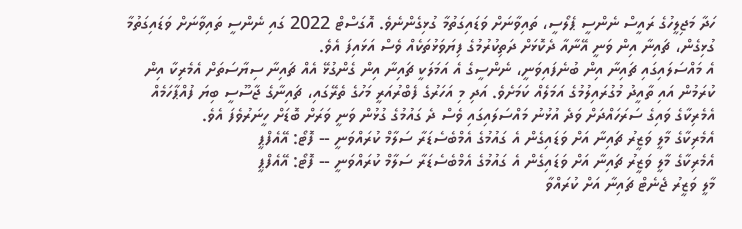ހަދާ މަޖިލީހުގެ ރައީސް ނެންސީ ޕެލޯސީ، ތައިވާނަށް ވަޑައިގަތުމާ ގުޅިގެންނެވެ. އޮގަސްޓް 2022 ގައި ނެންސީ ތައިވާނަށް ވަޑައިގަތުމާ ގުޅިގެން، ޗައިނާ އިން ވަނީ އޭނާއާ ދެކޮޅަށް ދަތިކުރުމުގެ ފިޔަވަޅުތަކެއް ވެސް އަޅައިފަ އެވެ.
އެ މައްސަލައިގައި ޗައިނާ އިން ބުނެފައިވަނީ، ނެންސީގެ އެ އަމަލަކީ ޗައިނާ އިން ގެންގުޅޭ އެއް ޗައިނާ ސިޔާސަތަށް އެމެރިކާ އިން ކުރަމުން އައި ތާއީދު މުގުރައިލުމުގެ އަމަލެއް ކަމަށެވެ. އަދި މި އަހަރުގެ ފެބްރުއަރީ މަހުގެ ތެރޭގައި، ޗައިނާގެ ޖާސޫސީ ބިޔަ ފުއްޕާހަމެއް އެމެރިކާގެ ވައިގެ ސަރަހައްދަށް ވަދެ އުޅުނު މައްސަލައިގައި ވެސް ދެ ގައުމުގެ ގުޅުން ވަނީ ވަރަށް ބޮޑަށް ހީނަރުވެފަ އެވެ.
އެމެރިކާގެ މާލީ ވަޒީރު ޗައިނާ އަށް ވަޑައިގެން އެ ގައުމުގެ އެމްބެސެޑަރާ ސަލާމް ކުރައްވަނީ -- ފޮޓޯ: އޭއެފްޕީ
އެމެރިކާގެ މާލީ ވަޒީރު ޗައިނާ އަށް ވަޑައިގެން އެ ގައުމުގެ އެމްބެސެޑަރާ ސަލާމް ކުރައްވަނީ -- ފޮޓޯ: އޭއެފްޕީ
މާލީ ވަޒީރު ޖެނެޓް ޗައިނާ އަށް ކުރައްވާ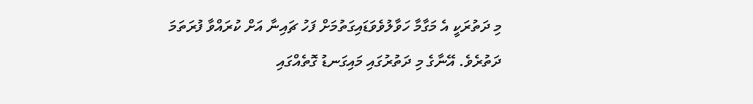މި ދަތުރަކީ އެ މަގާމާ ހަވާލުވެވަޑައިގަތުމަށް ފަހު ޗައިނާ އަށް ކުރައްވާ ފުރަތަމަ ދަތުރެވެ. އޭނާގެ މި ދަތުރުގައި މައިގަނޑު ގޮތެއްގައި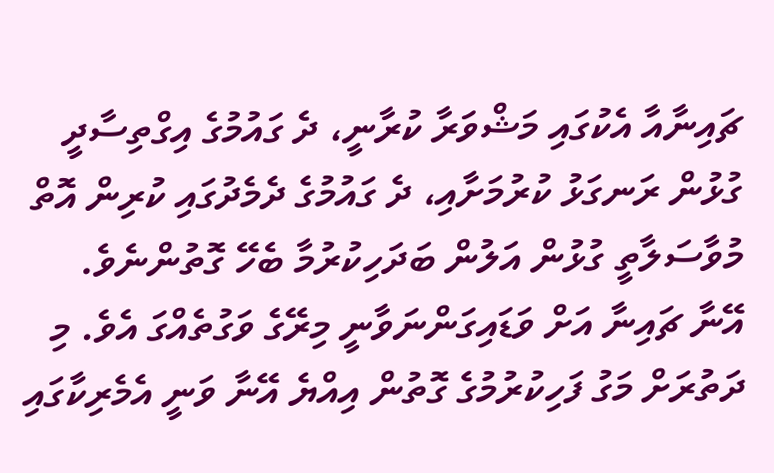ޗައިނާއާ އެކުގައި މަޝްވަރާ ކުރާނީ، ދެ ގައުމުގެ އިގްތިސާދީ ގުޅުން ރަނގަޅު ކުރުމަށާއި، ދެ ގައުމުގެ ދެމެދުގައި ކުރިން އޮތް މުވާސަލާތީ ގުޅުން އަލުން ބަދަހިކުރުމާ ބެހޭ ގޮތުންނެވެ.
އޭނާ ޗައިނާ އަށް ވަޑައިގަންނަވާނީ މިރޭގެ ވަގުތެއްގަ އެވެ. މި ދަތުރަށް މަގު ފަހިކުރުމުގެ ގޮތުން އިއްޔެ އޭނާ ވަނީ އެމެރިކާގައި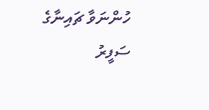ހުންނަވާ ޗައިނާގެ ސަފީރު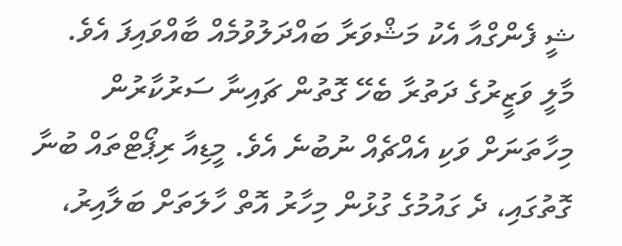ޝީ ފެންގްއާ އެކު މަޝްވަރާ ބައްދަލުވުމެއް ބާއްވައިފަ އެވެ.
މާލީ ވަޒީރުގެ ދަތުރާ ބެހޭ ގޮތުން ޗައިނާ ސަރުކާރުން މިހާތަނަށް ވަކި އެއްޗެއް ނުބުނެ އެވެ. މީޑިއާ ރިޕޯޓްތައް ބުނާ ގޮތުގައި، ދެ ގައުމުގެ ގުޅުން މިހާރު އޮތް ހާލަތަށް ބަލާއިރު،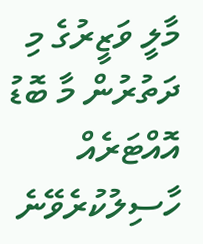މާލީ ވަޒީރުގެ މި ދަތުރުން މާ ބޮޑު އޮއްޓަރެއް ހާސިލުކުރެވޭނެ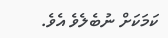ކަމަކަށް ނުބެލެވެ އެވެ.